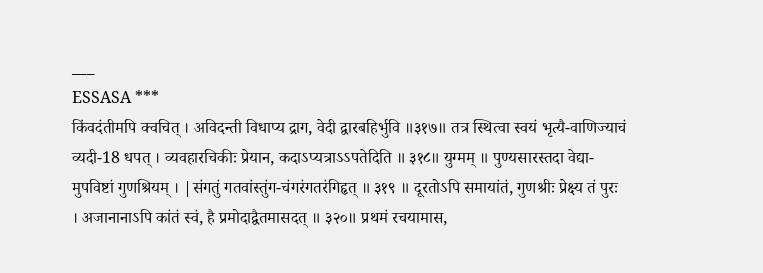___
ESSASA ***
किंवदंतीमपि क्वचित् । अविदन्ती विधाप्य द्राग, वेदी द्वारबहिर्भुवि ॥३१७॥ तत्र स्थित्वा स्वयं भृत्यै-वाणिज्याचं व्यदी-18 धपत् । व्यवहारचिकीः प्रेयान, कदाऽप्यत्राऽऽपतेदिति ॥ ३१८॥ युग्मम् ॥ पुण्यसारस्तदा वेद्या-मुपविष्टां गुणश्रियम् । |संगतुं गतवांस्तुंग-चंगरंगतरंगिहृत् ॥ ३१९ ॥ दूरतोऽपि समायांतं, गुणश्रीः प्रेक्ष्य तं पुरः । अजानानाऽपि कांतं स्वं, है प्रमोदाद्वैतमासदत् ॥ ३२०॥ प्रथमं रचयामास,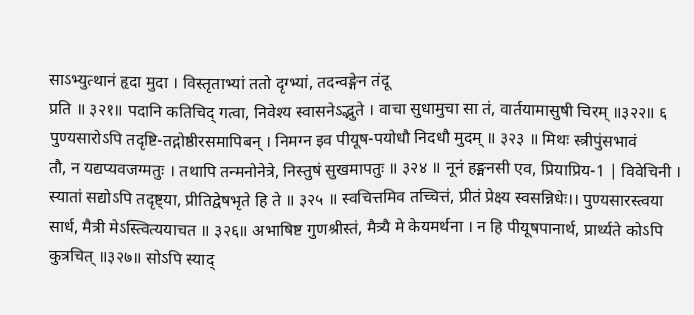साऽभ्युत्थानं हृदा मुदा । विस्तृताभ्यां ततो दृग्भ्यां, तदन्वङ्गेन तंदू
प्रति ॥ ३२१॥ पदानि कतिचिद् गत्वा, निवेश्य स्वासनेऽद्भुते । वाचा सुधामुचा सा तं, वार्तयामासुषी चिरम् ॥३२२॥ ६ पुण्यसारोऽपि तदृष्टि-तद्गोष्ठीरसमापिबन् । निमग्न इव पीयूष-पयोधौ निदधौ मुदम् ॥ ३२३ ॥ मिथः स्त्रीपुंसभावं
तौ, न यद्यप्यवजग्मतुः । तथापि तन्मनोनेत्रे, निस्तुषं सुखमापतुः ॥ ३२४ ॥ नूनं हङ्मनसी एव, प्रियाप्रिय-1 | विवेचिनी । स्यातां सद्योऽपि तदृष्ट्या, प्रीतिद्वेषभृते हि ते ॥ ३२५ ॥ स्वचित्तमिव तच्चित्तं, प्रीतं प्रेक्ष्य स्वसन्निधेः।। पुण्यसारस्त्वया सार्ध, मैत्री मेऽस्त्वित्ययाचत ॥ ३२६॥ अभाषिष्ट गुणश्रीस्तं, मैत्र्यै मे केयमर्थना । न हि पीयूषपानार्थ, प्रार्थ्यते कोऽपि कुत्रचित् ॥३२७॥ सोऽपि स्याद्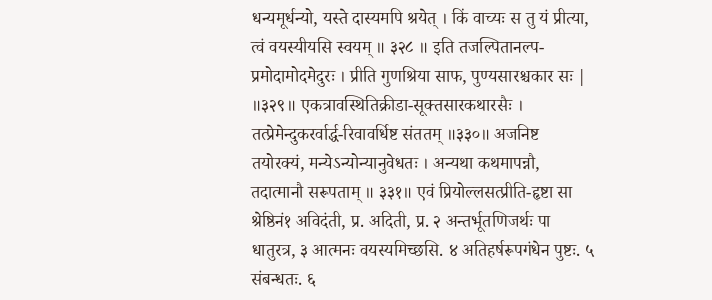धन्यमूर्धन्यो, यस्ते दास्यमपि श्रयेत् । किं वाच्यः स तु यं प्रीत्या, त्वं वयस्यीयसि स्वयम् ॥ ३२८ ॥ इति तजल्पितानल्प-प्रमोदामोदमेदुरः । प्रीति गुणश्रिया साफ, पुण्यसारश्चकार सः | ॥३२९॥ एकत्रावस्थितिक्रीडा-सूक्तसारकथारसैः । तत्प्रेमेन्दुकरर्वार्द्ध-रिवावर्धिष्ट संततम् ॥३३०॥ अजनिष्ट तयोरक्यं, मन्येऽन्योन्यानुवेधतः । अन्यथा कथमापन्नौ, तदात्मानौ सरूपताम् ॥ ३३१॥ एवं प्रियोल्लसत्प्रीति-हृष्टा सा श्रेष्ठिनं१ अविदंती, प्र. अदिती, प्र. २ अन्तर्भूतणिजर्थः पा धातुरत्र, ३ आत्मनः वयस्यमिच्छसि. ४ अतिहर्षरूपगंधेन पुष्टः. ५ संबन्धतः. ६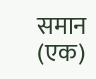समान (एक)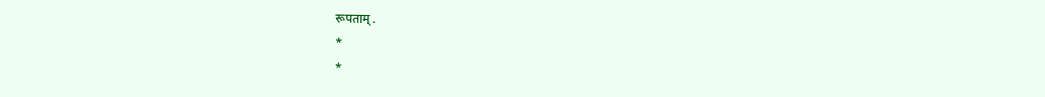रूपताम् .
*
*